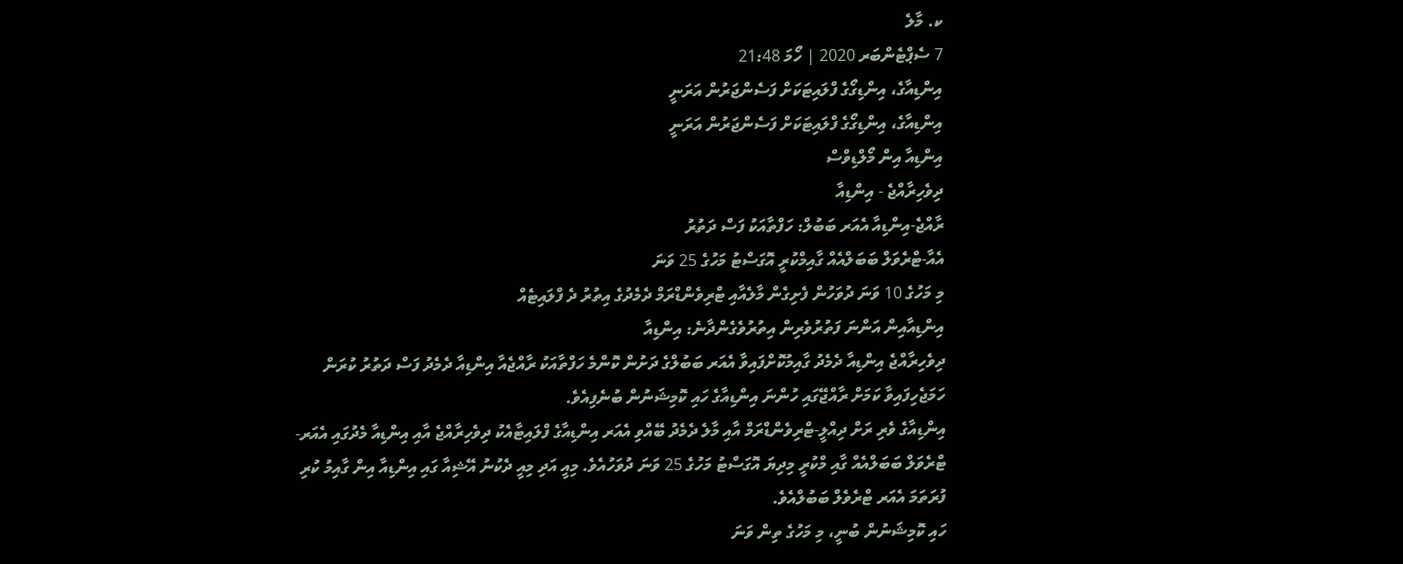ކ. މާލެ
7 ސެޕްޓެންބަރ 2020 | ހޯމަ 21:48
އިންޑިއާގެ، އިންޑިގޯގެ ފްލައިޓަކަށް ފަސެންޖަރުން އަރަނީ
އިންޑިއާގެ، އިންޑިގޯގެ ފްލައިޓަކަށް ފަސެންޖަރުން އަރަނީ
އިންޑިއާ އިން މޯލްޑިވްސް
ދިވެހިރާއްޖެ - އިންޑިއާ
ރާއްޖެ-އިންޑިއާ އެއަރ ބަބުލް: ހަފްތާއަކު ފަސް ދަތުރު
އެއާ-ޓްރެވަލް ބަބަލްއެއް ގާއިމްކުރީ އޮގަސްޓު މަހުގެ 25 ވަނަ
މި މަހުގެ 10 ވަނަ ދުވަހުން ފެށިގެން މާލެއާއި ޓްރިވެންޑްރަމް ދެމެދުގެ އިތުރު ދެ ފްލައިޓެއް
އިންޑިއާއިން އަންނަ ފަތުރުވެރިން އިތުރުވެގެންދާނެ: އިންޑިއާ
ދިވެހިރާއްޖެ އިންޑިއާ ދެމެދު ގާއިމުކޮށްފައިވާ އެއަރ ބަބުލްގެ ދަށުން ކޮންމެ ހަފްތާއަކު ރާއްޖެއާ އިންޑިއާ ދެމެދު ފަސް ދަތުރު ކުރަން ހަމަޖެހިފައިވާ ކަމަށް ރާއްޖޭގައި ހުންނަ އިންޑިއާގެ ހައި ކޮމިޝަނުން ބުނެފިއެވެ.
އިންޑިއާގެ ވެރި ރަށް ދިއްލީ-ޓްރިވެންޑްރަމް އާއި މާލެ ދެމެދު ބޭއްވި އެއަރ އިންޑިއާގެ ފްލައިޓާއެކު ދިވެހިރާއްޖެ އާއި އިންޑިއާ މެދުގައި އެއަރ-ޓްރެވަލް ބަބަލްއެއް ގާއި މްކުރީ މިދިޔަ އޮގަސްޓު މަހުގެ 25 ވަނަ ދުވަހުއެވެ. މިއީ އަދި މިއީ ދެކުނު އޭޝިއާ ގައި އިންޑިއާ އިން ގާއިމު ކުރި ފުރަތަމަ އެއަރ ޓްރެވެލް ބަބުލްއެވެ.
ހައި ކޮމިޝަނުން ބުނީ، މި މަހުގެ ތިން ވަނަ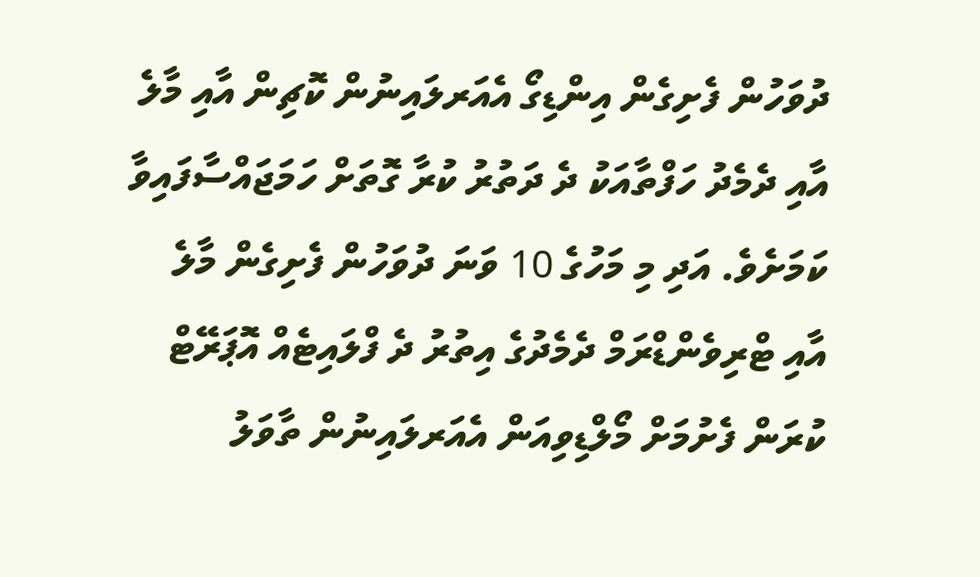ދުވަހުން ފެށިގެން އިންޑިގޯ އެއަރލައިނުން ކޮޗިން އާއި މާލެ އާއި ދެމެދު ހަފްތާއަކު ދެ ދަތުރު ކުރާ ގޮތަށް ހަމަޖައްސާފައިވާ ކަމަށެވެ. އަދި މި މަހުގެ 10 ވަނަ ދުވަހުން ފެށިގެން މާލެ އާއި ޓްރިވެންޑްރަމް ދެމެދުގެ އިތުރު ދެ ފްލައިޓެއް އޮޕަރޭޓް ކުރަން ފެށުމަށް މޯލްޑިވިއަން އެއަރލައިނުން ތާވަލު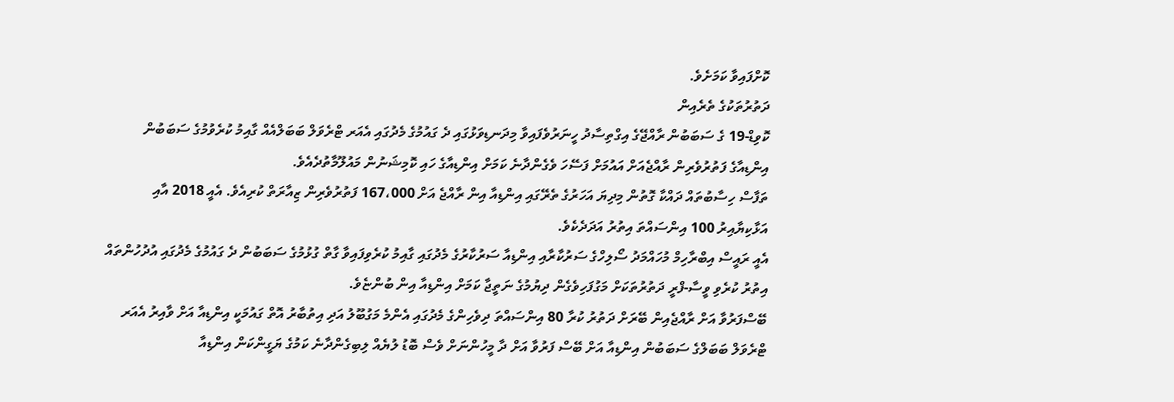ކޮށްފައިވާ ކަމަށެވެ.
ދަތުރުތަކުގެ ތެރެއިން
ކޮވިޑް-19 ގެ ސަބަބުން ރާއްޖޭގެ އިގްތިސާދު ހީނަރުވެފައިވާ މިދަނޑިވަޅުގައި ދެ ގައުމުގެ މެދުގައި އެއަރ ޓްރެވަލް ބަބަލްއެއް ގާއިމު ކުރެވުމުގެ ސަބަބުން އިންޑިއާގެ ފަތުރުވެރިން ރާއްޖެއަށް އައުމަށް ފަސޭހަ ވެގެންދާނެ ކަމަށް އިންޑިއާގެ ހައި ކޮމިޝަނުން މައުލޫމާތުދެއެވެ.
ތަފާސް ހިސާބުތައް ދައްކާ ގޮތުން މިދިޔަ އަހަރުގެ ތެރޭގައި އިންޑިއާ އިން ރާއްޖެ އަށް 167،000 ފަތުރުވެރިން ޒިއާރަތް ކުރިއެވެ. އެއީ 2018 އާއި އަޅާކިޔާއިރު 100 އިންސައްތަ އިތުރު އަދަދެކެވެ.
އެއީ ރައީސް އިބްރާހިމް މުހައްމަދު ސޯލިހްގެ ސަރުކާރާއި އިންޑިއާ ސަރުކާރުގެ މެދުގައި ގާއިމު ކުރެވިފައިވާ ގާތް ގުޅުމުގެ ސަބަބުން ދެ ގައުމުގެ މެދުގައި އުދުހުންތައް އިތުރު ކުރެވި ވީސާ-ފްރީ ދަތުރުތަކަށް މަގުފަހިވެގެން ދިޔުމުގެ ނަތީޖާ ކަމަށް އިންޑިއާ އިން ބުންޏެވެ.
ބޭސްފަރުވާ އަށް ރާއްޖެއިން ބޭރަށް ދަތުރު ކުރާ 80 އިންސައްތަ ދިވެހިންގެ މެދުގައި އެންމެ މަގުބޫލު އަދި އިތުބާރު އޮތް ގައުމަކީ އިންޑިއާ އަށް ވާއިރު އެއަރ ޓްރެވަލް ބަބަލްގެ ސަބަބުން އިންޑިއާ އަށް ބޭސް ފަރުވާ އަށް ދާ މީހުންނަށް ވެސް ބޮޑު ލުޔެއް ލިބިގެންދާނެ ކަމުގެ ޔަގީންކަން އިންޑިއާ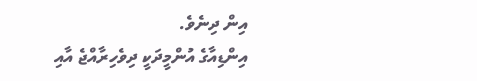އިން ދިނެވެ.
އިންޑިއާގެ އުންމީދަކީ ދިވެހިރާއްޖެ އާއި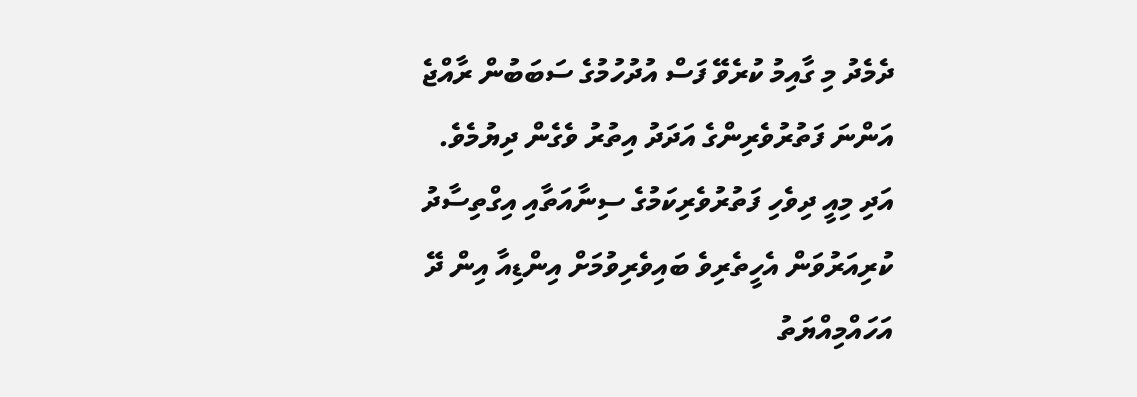ދެމެދު މި ގާއިމު ކުރެވޭ ފަސް އުދުހުމުގެ ސަބަބުން ރާއްޖެ އަންނަ ފަތުރުވެރިންގެ އަދަދު އިތުރު ވެގެން ދިޔުމެވެ. އަދި މިއީ ދިވެހި ފަތުރުވެރިކަމުގެ ސިނާއަތާއި އިގްތިސާދު ކުރިއަރުވަން އެހީތެރިވެ ބައިވެރިވުމަށް އިންޑިއާ އިން ދޭ އަހައްމިއްޔަތު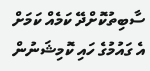ސާބިތުކޮށްދޭ ކަމެއް ކަމަށް އެ ގައުމުގެ ހައި ކޮމިޝަނުން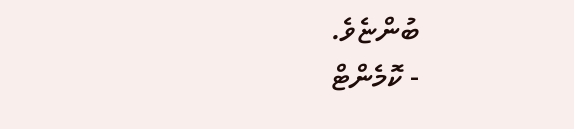ބުންޏެވެ.
- ކޮމެންޓް